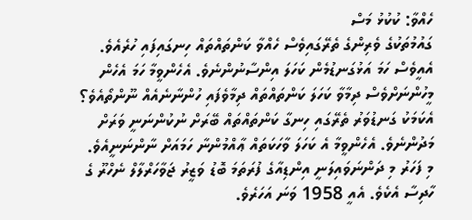ހެއްވާ: ކުކުޅު މަސް
ގައުމުތަކުގެ ވެރިންގެ ތެރޭގައިވެސް ހެއްވާ ކަންތައްތައް ހިނގައިފައި ހުރެއެވެ. އެއީވެސް ހަމަ އަޅުގަނޑުމެން ކަހަލަ އިންސާނުންނެވެ. އެހެންވީމާ ހަމަ އެހެން މީހުންނަށްވެސް ދިމާވާ ކަހަލަ ކަންތައްތައް ދިމާވެފައި ހުންނާނެއެއް ނޫންތޯއެވެ؟ އެކަމަކު ގަނޑުވަރު ތެރޭގައި ހިނގާ ކަންތައްތައް ބޭރަށް ނުކުންނަނީ ވަރަށް މަދުންނެވެ. އެހެންވީމާ އެ ކަހަލަ ވާހަކަތައް ޢާއްމުންނާ ހަމައަށް ނާންނަނީއެވެ.
މި ފަހަރު މި ދަންނަވައިލަނީ އިންޑިއާގެ ފުރަތަމަ ބޮޑު ވަޒީރު ޖަވާހަރްލާލް ނެހްރޫ ގެ ހާދިސާ އެކެވެ. އެއީ 1958 ވަނަ އަހަރެވެ.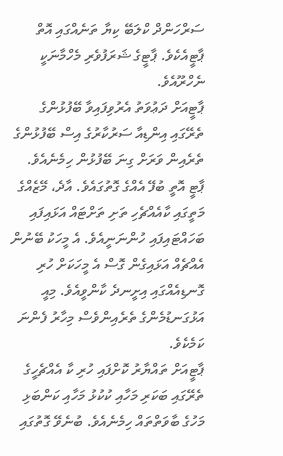ސަރްހަންދް ކްލަބޭ ކިޔާ ތަނެއްގައި އޮތް ޕާޓީއެކެވެ. ޕާޓީގެ ޝަރަފުވެރި މެހްމާނަކީ ނެހްރޫއެވެ.
ޕާޓީއަށް ދަޢުވަތު އެރުވިފައިވާ ބޭފުޅުންގެ ތެރޭގައި އިންޑިއާ ސަރުކާރުގެ އިސް ބޭފުޅުންގެ ތެރެއިން ވަރަށް ގިނަ ބޭފުޅުން ހިމެނެއެވެ. ޕާޓީ އޮތީ ބުފޭ އެއްގެ ގޮތުގައެވެ. އާދެ، މޭޒެއްގެ މަތީގައި ކާއެއްޗެހި ތަށި ތަށްޓައް އަޅައިފައި ބަހައްޓައިފައި ހުންނަނީއެވެ. އެ މީހަކު ބޭނުން އެއްޗެއް އަޅައިގެން ގޮސް އެ މީހަކަށް ހުރި ގޮނޑިއެއްގައި އިށީނދެ ކާންވީއެވެ. މިއީ އަޅުގަނޑުމެންގެ ތެރެއިންވެސް މިހާރު ފެންނަ ކަމެކެވެ.
ޕާޓީއަށް ތައްޔާރު ކޮށްފައި ހުރި ކާ އެއްޗެހީގެ ތެރޭގައި ބަކަރި މަހާއި ކުކުޅު މަހާއި ކަންބަޅި މަހުގެ ބާވަތްތައް ހިމެނެއެވެ. ބުނެވޭ ގޮތުގައި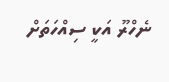ނެހްރޫ އަކީ ސިއްހަތަށް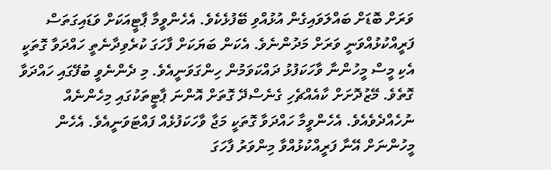ވަރަށް ބޮޑަށް ބައްލަވައިގެން އުޅުއްވި ބޭފުޅެކެވެ. އެހެންވީމާ ޕާޓީއަކަށް ވަޑައިގަތަސް ފަރީއްކުޅުއްވަނީ ވަރަށް މަދުންނެވެ. އެކަން ބަޔަކަށް ފާހަގަ ކުރެވިދާނެތީ ހައްދަވާ ގޮތަކީ އެކި މީސް މީހުންނާ ވާހަކަފުޅު ދައްކަވަމުން ހިންގަވަނީއެވެ. މި ދެންނެވީ ބުފޭގައި ހައްދަވާ ގޮތެވެ. މޭޒުދޮށަށް ކާއެއްޗެހި ގެނެސްދޭ ގޮތަށް އޮންނަ ޕާޓީތަކުގައި މިހެންނެއް ނުހެއްދެވެއެވެ. އެހެންވީމާ ހައްދަވާ ގޮތަކީ މަޖާ ވާހަކަފުޅެއް ފައްޓަވަނީއެވެ. އެހެން މީހުންނަށް އޭނާ ފަރީއްކުޅުއްވާ މިންވަރު ފާހަގަ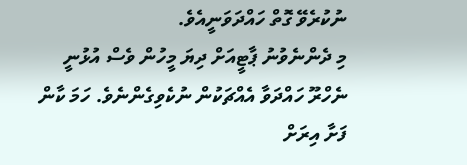ނުކުރެވޭ ގޮތް ހައްދަވަނީއެވެ.
މި ދެންނެވުނު ޕާޓީއަށް ދިޔަ މީހުން ވެސް އުޅުނީ ނެހްރޫ ހައްދަވާ އެއްޗަކުން ނުކެވިގެންނެވެ. ހަމަ ކާން ފަށާ އިރަށް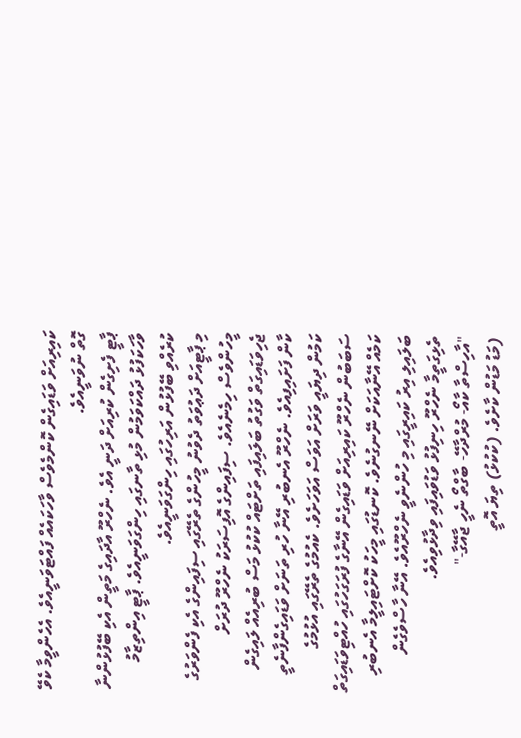ކައިރިއަށް ވަޑައިގެން ކޮންމެވެސް ވާހަކައެއް ފައްޓަވަނީއެވެ. އެހެންވީމާ ކެވޭ ގޮތް ނުވަނީއެވެ.
ޕާޓީ ފެށިގެން ކުރިއަށް ދަނީ އެވެ. ނެހްރޫ އާދައިގެ މަތީން އެކި ބޭފުޅުންނާ ވާހަކަފުޅު ދައްކަވަމުން މުޅި ތާނގައި ހިންގަވަނީއެވެ. ޕާޓީ އިންތިޒާމު ކުރެއްވި ބޭފުޅުން އަރިހުގައި ހިންގަވަނީއެވެ.
މި ޕާޓީއަށް ދަޢުވަތު ދެވުނު މީހުންގެ ތެރޭގައި ސިފައިންގެ އެކި ފެންވަރުގެ މީހުންވެސް ހިމެނެއެވެ. ސިފައިންގެ އޮފިސަރަކު ނެހްރޫ ދުރަށް ޖެހިވަޑައިގަތް ވަގުތު ބަލައިފައި ތަށްޓައް ކުކުޅު މަސް ބުރިއެއް ލައިގެން ކާން ފަށައިފިއެވެ. ނެހްރޫ އެނބުރި އޭނާ ހުރި ތަނަށް ވަޑައިގެންފާނެތީ ކަމުން ދިޔައީ ވަރަށް އަވަސް އަވަހަށެވެ. ކެއުމުގެ ތެރޭގައި އުޅުމުގެ ސަބަބުން ނެހްރޫ ކައިރިއަށް ވަޑައިގެން އޭނާގެ ފުރަގަހުގައި ހުއްޓިވަޑައިގަތް ކަމެއް އޭނާއަކަށް ނޭނގުނެވެ. ކޮނޑުގައި މީހަކު ކޮށްޓައިލީމާ އެނބުރި ބަލައިލި އިރު ކައިރީގައި މި ހުންނެވީ ނެހްރޫއެވެ. އޭނާ ހާސްވެގެން ތެޅިގަތީމާ ނެހްރޫ ހިނިފުޅު ވަޑުވައިފައި ވިދާޅުވިއެވެ.
"އާހިސްތާ ކާއޯ- މުރްދާހޭ- ބާގްތޯ ނެހީ ޖާއޭގާ-"
(މަޑު މަޑުން ކާށެވެ. (ކުކުޅު) ތިޔަ އޮތީ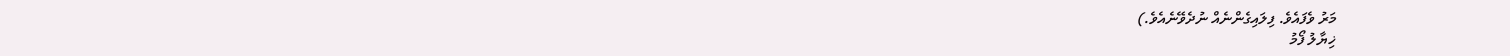މަރު ވެފައެވެ. ފިލައިގެންނެއް ނުދެވޭނެއެވެ.)
ޚިޔާލު ފޯމު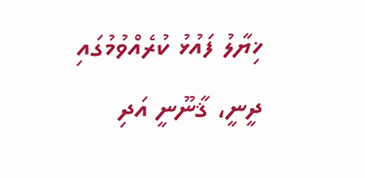ޚިޔާލު ފައުޅު ކުރެއްވުމުގައި ދީނީ، ޤާނޫނީ އަދި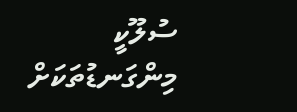ސުލޫކީ މިންގަނޑުތަކަށް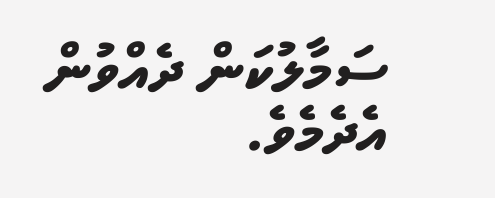ސަމާލުކަން ދެއްވުން އެދެމެވެ.